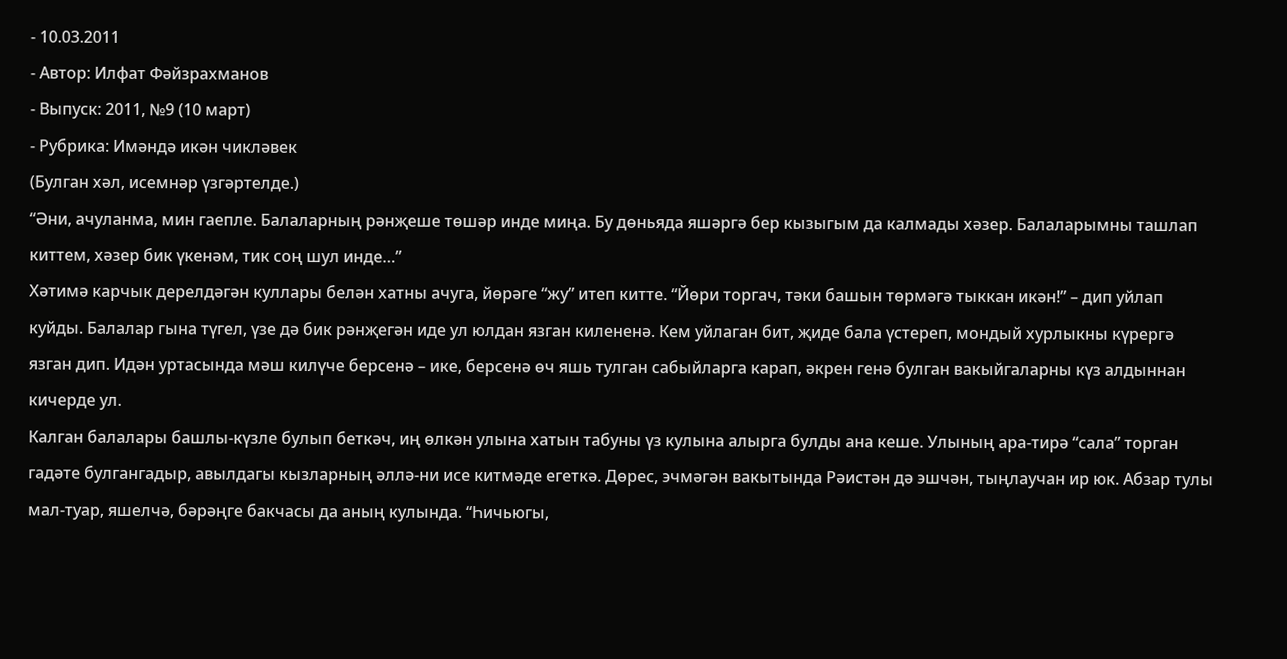- 10.03.2011
- Автор: Илфат Фәйзрахманов
- Выпуск: 2011, №9 (10 март)
- Рубрика: Имәндә икән чикләвек
(Булган хәл, исемнәр үзгәртелде.)
“Әни, ачуланма, мин гаепле. Балаларның рәнҗеше төшәр инде миңа. Бу дөньяда яшәргә бер кызыгым да калмады хәзер. Балаларымны ташлап киттем, хәзер бик үкенәм, тик соң шул инде…”
Хәтимә карчык дерелдәгән куллары белән хатны ачуга, йөрәге “жу” итеп китте. “Йөри торгач, тәки башын төрмәгә тыккан икән!” – дип уйлап куйды. Балалар гына түгел, үзе дә бик рәнҗегән иде ул юлдан язган килененә. Кем уйлаган бит, җиде бала үстереп, мондый хурлыкны күрергә язган дип. Идән уртасында мәш килүче берсенә – ике, берсенә өч яшь тулган сабыйларга карап, әкрен генә булган вакыйгаларны күз алдыннан кичерде ул.
Калган балалары башлы-күзле булып беткәч, иң өлкән улына хатын табуны үз кулына алырга булды ана кеше. Улының ара-тирә “сала” торган гадәте булгангадыр, авылдагы кызларның әллә-ни исе китмәде егеткә. Дөрес, эчмәгән вакытында Рәистән дә эшчән, тыңлаучан ир юк. Абзар тулы мал-туар, яшелчә, бәрәңге бакчасы да аның кулында. “Һичьюгы,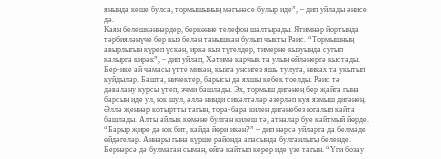янында кеше булса, тормышының мәгънәсе булыр иде”, – дип уйлады әнисе дә.
Каян белешкәннәрдер, беркөнне телефон шалтырады. Ятимнәр йортында тәрбияләнүче бер кыз белән танышкан булып чыкты Рәис. “Тормышның авырлыгын күреп үскән, иркә кыз түгелдер, тимерне кызуында сугып калырга кирәк”, – дип уйлап, Хәтимә карчык та улын өйләнергә кыстады. Бер-ике ай чамасы үтте микән, кызга унсигез яшь тулуга, никах та укытып куйдылар. Башта, ничектер, барысы да яхшы кебек тоелды. Рәис тә дәвалану курсы үтеп, эчми башлады. Эх, тормыш дигәнең бер җайга гына барсын иде ул, юк шул, әллә нинди сикәлтәләр әзерләп куя язмыш дигәнең.
Әллә җеннәр котыртты тагын, тора-бара килен дигәнебез югалып кайта башлады. Алты айлык көмәне булган килеш тә, атналар буе кайтмый йөрде. “Барыр җире дә юк бит, кайда йөри икән?” – дип нәрсә уйларга да белмәде өйдәгеләр. Аннары гына күрше районда апасында булганлыгы беленде. Бернәрсә дә булмаган сыман, өйгә кайтып керер иде үзе тагын. “Үги бозау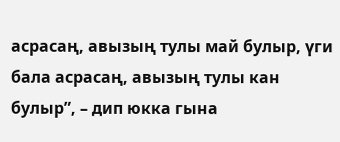асрасаң, авызың тулы май булыр, үги бала асрасаң, авызың тулы кан булыр”, – дип юкка гына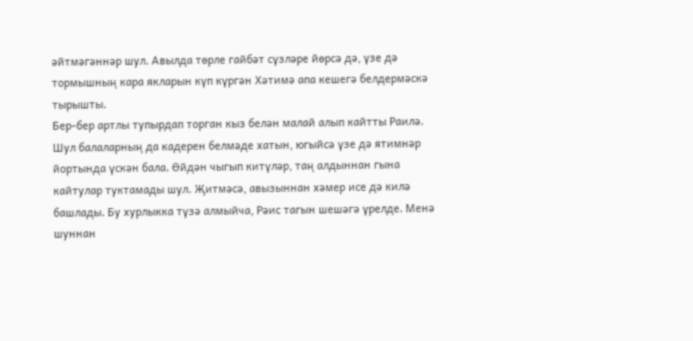әйтмәгәннәр шул. Авылда төрле гайбәт сүзләре йөрсә дә, үзе дә тормышның кара якларын күп күргән Хәтимә апа кешегә белдермәскә тырышты.
Бер-бер артлы тупырдап торган кыз белән малай алып кайтты Раилә. Шул балаларның да кадерен белмәде хатын, югыйсә үзе дә ятимнәр йортында үскән бала. Өйдән чыгып китүләр, таң алдыннан гына кайтулар туктамады шул. Җитмәсә, авызыннан хәмер исе дә килә башлады. Бу хурлыкка түзә алмыйча, Рәис тагын шешәгә үрелде. Менә шуннан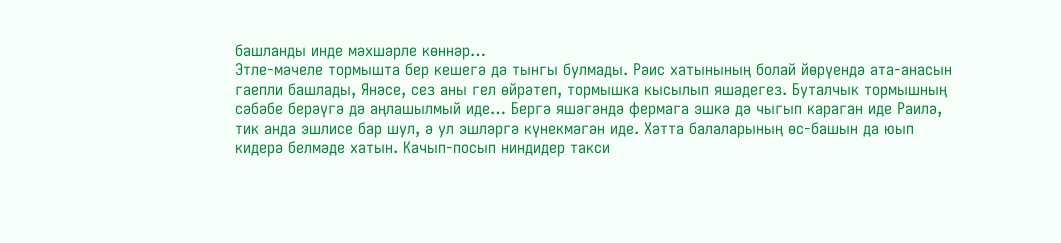башланды инде мәхшәрле көннәр…
Этле-мәчеле тормышта бер кешегә дә тынгы булмады. Рәис хатынының болай йөрүендә ата-анасын гаепли башлады, Янәсе, сез аны гел өйрәтеп, тормышка кысылып яшәдегез. Буталчык тормышның сәбәбе берәүгә дә аңлашылмый иде… Бергә яшәгәндә фермага эшкә дә чыгып караган иде Раилә, тик анда эшлисе бар шул, ә ул эшләргә күнекмәгән иде. Хәтта балаларының өс-башын да юып кидерә белмәде хатын. Качып-посып ниндидер такси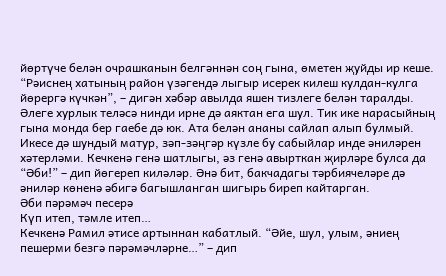йөртүче белән очрашканын белгәннән соң гына, өметен җуйды ир кеше.
“Рәиснең хатының район үзәгендә лыгыр исерек килеш кулдан-кулга йөрергә күчкән”, – дигән хәбәр авылда яшен тизлеге белән таралды. Әлеге хурлык теләсә нинди ирне дә аяктан ега шул. Тик ике нарасыйның гына монда бер гаебе дә юк. Ата белән ананы сайлап алып булмый. Икесе дә шундый матур, зәп-зәңгәр күзле бу сабыйлар инде әниләрен хәтерләми. Кечкенә генә шатлыгы, әз генә авырткан җирләре булса да “Әби!” – дип йөгереп киләләр. Әнә бит, бакчадагы тәрбиячеләре дә әниләр көненә әбигә багышланган шигырь биреп кайтарган.
Әби пәрәмәч песерә
Күп итеп, тәмле итеп…
Кечкенә Рамил әтисе артыннан кабатлый. “Әйе, шул, улым, әниең пешерми безгә пәрәмәчләрне…” – дип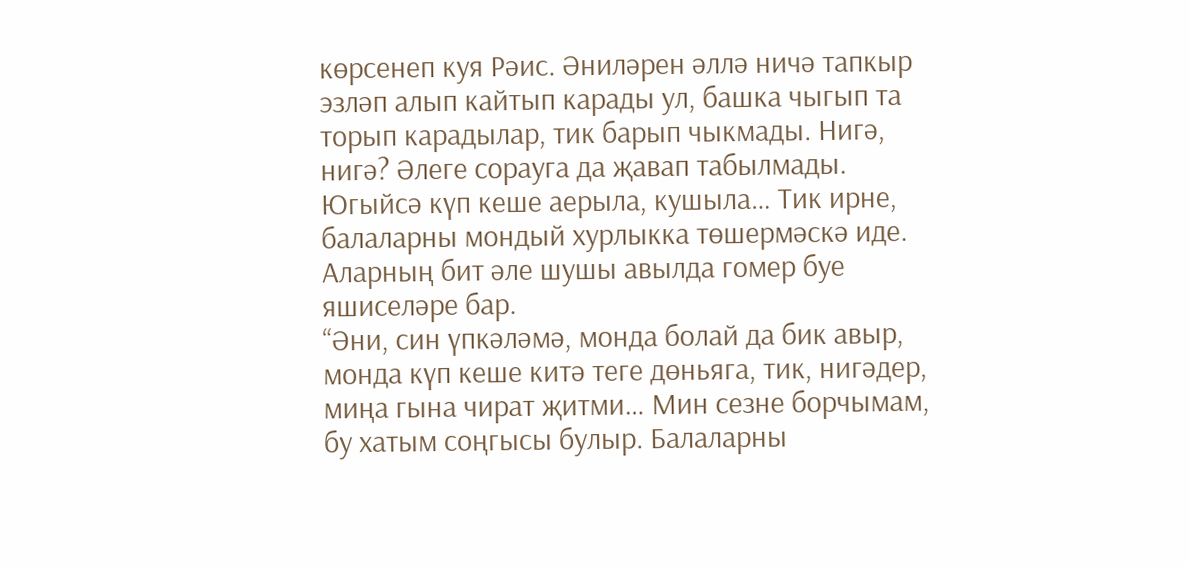көрсенеп куя Рәис. Әниләрен әллә ничә тапкыр эзләп алып кайтып карады ул, башка чыгып та торып карадылар, тик барып чыкмады. Нигә, нигә? Әлеге сорауга да җавап табылмады.
Югыйсә күп кеше аерыла, кушыла… Тик ирне, балаларны мондый хурлыкка төшермәскә иде. Аларның бит әле шушы авылда гомер буе яшиселәре бар.
“Әни, син үпкәләмә, монда болай да бик авыр, монда күп кеше китә теге дөньяга, тик, нигәдер, миңа гына чират җитми… Мин сезне борчымам, бу хатым соңгысы булыр. Балаларны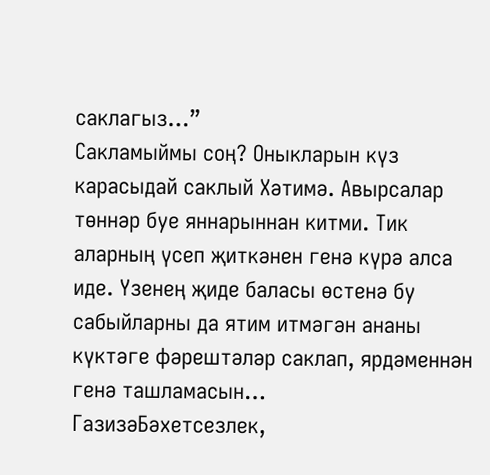саклагыз…”
Сакламыймы соң? Оныкларын күз карасыдай саклый Хәтимә. Авырсалар төннәр буе яннарыннан китми. Тик аларның үсеп җиткәнен генә күрә алса иде. Үзенең җиде баласы өстенә бу сабыйларны да ятим итмәгән ананы күктәге фәрештәләр саклап, ярдәменнән генә ташламасын…
ГазизәБәхетсезлек,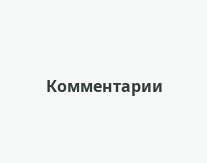Комментарии